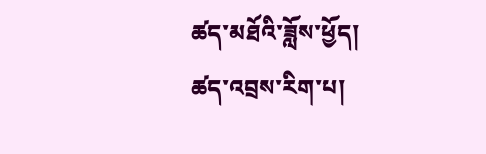ཚད་མཐོའི་ཟློས་ཕྱོད།
ཚད་འབྲས་རིག་པ།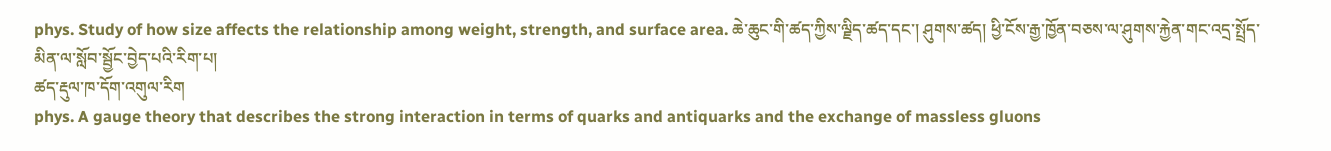phys. Study of how size affects the relationship among weight, strength, and surface area. ཆེ་ཆུང་གི་ཚད་ཀྱིས་ལྗིད་ཚད་དང་། ཤུགས་ཚད། ཕྱི་ངོས་རྒྱ་ཁྱོན་བཅས་ལ་ཤུགས་རྐྱེན་གང་འདྲ་སྤྲོད་མིན་ལ་སློབ་སྦྱོང་བྱེད་པའི་རིག་པ།
ཚད་རྡུལ་ཁ་དོག་འགུལ་རིག
phys. A gauge theory that describes the strong interaction in terms of quarks and antiquarks and the exchange of massless gluons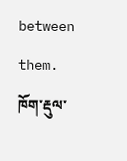between them. ཁོག་རྡུལ་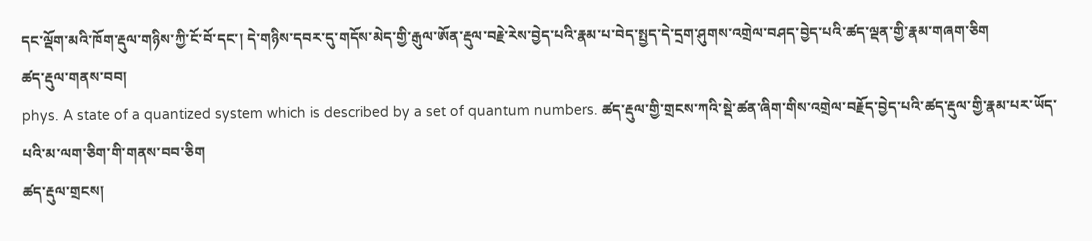དང་ལྡོག་མའི་ཁོག་རྡུལ་གཉིས་ཀྱི་ངོ་བོ་དང་། དེ་གཉིས་དབར་དུ་གདོས་མེད་གྱི་རྒུལ་ཨོན་རྡུལ་བརྗེ་རེས་བྱེད་པའི་རྣམ་པ་བེད་སྤྱད་དེ་དྲག་ཤུགས་འགྲེལ་བཤད་བྱེད་པའི་ཚད་ལྡན་གྱི་རྣམ་གཞག་ཅིག
ཚད་རྡུལ་གནས་བབ།
phys. A state of a quantized system which is described by a set of quantum numbers. ཚད་རྡུལ་གྱི་གྲངས་ཀའི་སྡེ་ཚན་ཞིག་གིས་འགྲེལ་བརྗོད་བྱེད་པའི་ཚད་རྡུལ་གྱི་རྣམ་པར་ཡོད་པའི་མ་ལག་ཅིག་གི་གནས་བབ་ཅིག
ཚད་རྡུལ་གྲངས།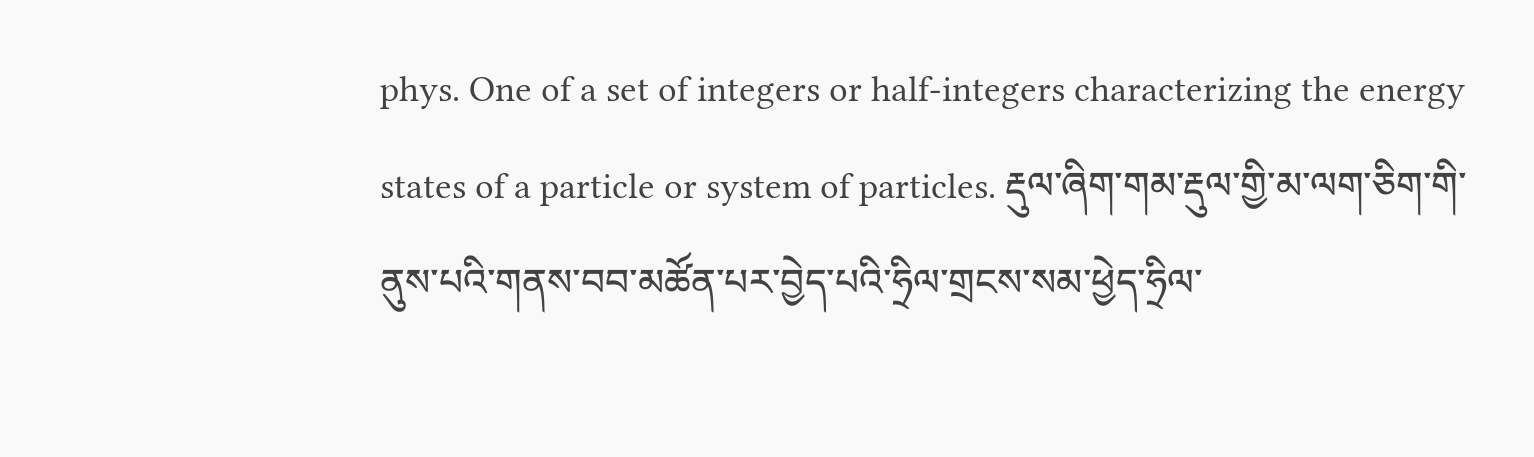phys. One of a set of integers or half-integers characterizing the energy states of a particle or system of particles. རྡུལ་ཞིག་གམ་རྡུལ་གྱི་མ་ལག་ཅིག་གི་ནུས་པའི་གནས་བབ་མཚོན་པར་བྱེད་པའི་ཧྲིལ་གྲངས་སམ་ཕྱེད་ཧྲིལ་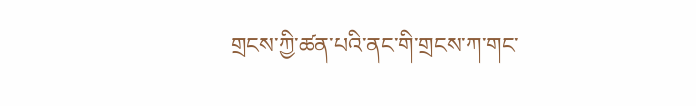གྲངས་ཀྱི་ཚན་པའི་ནང་གི་གྲངས་ཀ་གང་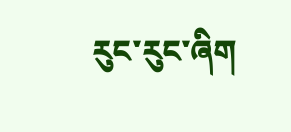རུང་རུང་ཞིག